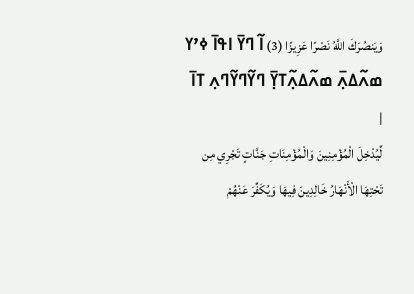وَيَنصُرَكَ اللَّهُ نَصْرًا عَزِيزًا (3) ߊ߬ ߣߌ߫ ߊߟߊ߫ ߦߴߌ ߘߍ߬ߡߍ߲߫ ߘߍ߬ߡߍ߲߬ߠߌ߲߫ ߣߌ߬ߣߌ߬ߣߍ߲ ߠߊ߫ |
لِّيُدْخِلَ الْمُؤْمِنِينَ وَالْمُؤْمِنَاتِ جَنَّاتٍ تَجْرِي مِن تَحْتِهَا الْأَنْهَارُ خَالِدِينَ فِيهَا وَيُكَفِّرَ عَنْهُمْ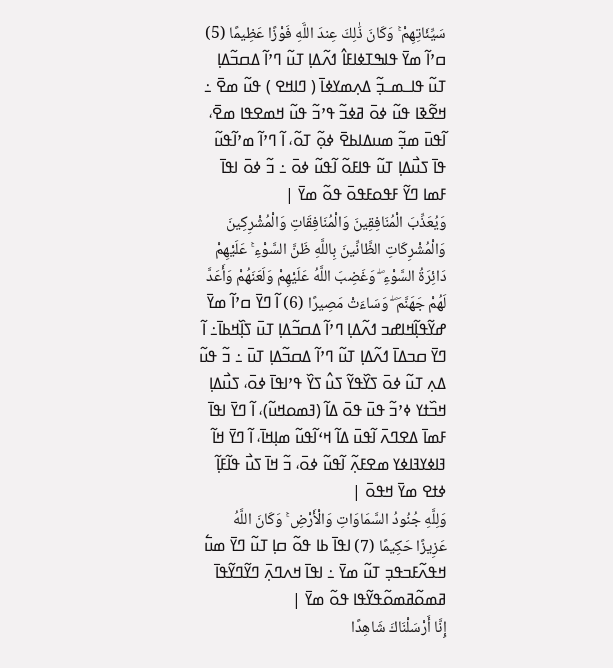سَيِّئَاتِهِمْ ۚ وَكَانَ ذَٰلِكَ عِندَ اللَّهِ فَوْزًا عَظِيمًا (5) ߛߴߊ߬ ߘߌ߫ ߟߊߒߠߦߊߓߊ߮ ߗߍ߬ߡߊ߲ ߠߎ߬ ߣߴߊ߬ ߡߛߏ߬ߡߊ߲ ߠߎ߬ ߟߊߺߘߺߏ߲߬ ߡߍ߲ߘߌߦߊ߫ ( ߣߊߞߐ ) ߟߎ߬ ߘߐ߫ ߸ ߞߐ߬ߢߊ ߟߎ߬ ߦߋ߫ ߥߦߏ߬ ߟߴߏ߬ ߟߎ߬ ߞߘߐߟߊ ߘߐ߫، ߊ߬ߟߎ߫ ߘߏ߲߬ ߘߎߡߊߕߐ߫ ߦߋ߲߬ ߠߋ߬، ߊ߬ ߣߴߊ߬ ߘߴߊ߬ߟߎ߬ ߟߊ߫ ߖߎ߯ߡߊ߲ ߠߎ߬ ߟߊߓߋ߬ ߊ߬ߟߎ߬ ߦߋ߫ ߸ ߏ߬ ߦߋ߫ ߊߟߊ߫ ߓߘߊ ߣߌ߬ ߓߟߋߓߟߋ߫ ߟߋ߬ ߘߌ߫ |
وَيُعَذِّبَ الْمُنَافِقِينَ وَالْمُنَافِقَاتِ وَالْمُشْرِكِينَ وَالْمُشْرِكَاتِ الظَّانِّينَ بِاللَّهِ ظَنَّ السَّوْءِ ۚ عَلَيْهِمْ دَائِرَةُ السَّوْءِ ۖ وَغَضِبَ اللَّهُ عَلَيْهِمْ وَلَعَنَهُمْ وَأَعَدَّ لَهُمْ جَهَنَّمَ ۖ وَسَاءَتْ مَصِيرًا (6) ߊ߬ ߣߌ߫ ߛߴߊ߬ ߘߌ߫ ߝߌ߬ߟߊ߲߬ߞߊߝߏ ߗߍ߬ߡߊ߲ ߣߴߊ߬ ߡߛߏ߬ߡߊ߲ ߠߎ߫ ߖߊ߲߰ߞߕߊ߫߸ ߊ߬ ߣߌ߫ ߛߏߡߊ߫ ߗߍ߬ߡߊ߲ ߠߎ߬ ߣߴߊ߬ ߡߛߏ߬ߡߊ߲ ߠߎ߫ ߸ ߏ߬ ߟߎ߬ ߡߍ߲ ߠߎ߬ ߦߋ߫ ߖߌ߰ߟߌ߬ ߖߎ߮ ߖߌ߰ ߟߴߊߟߊ߫ ߦߋ߫، ߖߎ߯ߡߊ߲ ߞߏ߰ߙߌ ߦߴߏ߬ ߟߎ߫ ߟߋ߫ ߡߊ߬ (ߔߘߋߞߎ߬)، ߊ߬ ߣߌ߫ ߊߟߊ߫ ߓߘߊ߫ ߡߐߣߍ߫ ߊ߬ߟߎ߫ ߡߊ߬ ߞߵߊ߬ߟߎ߬ ߘߊ߲ߞߊ߫، ߊ߬ ߣߌ߫ ߞߊ߬ ߔߊߦߌߔߊߦߌ ߘߐߓߍ߲߬ ߊ߬ߟߎ߬ ߦߋ߫، ߏ߬ ߞߊ߫ ߖߎ߯ ߟߊ߬ߓߊ߲߬ ߦߙߐ ߘߌ߫ ߞߟߋ߫ |
وَلِلَّهِ جُنُودُ السَّمَاوَاتِ وَالْأَرْضِ ۚ وَكَانَ اللَّهُ عَزِيزًا حَكِيمًا (7) ߊߟߊ߫ ߕߊ ߟߋ߬ ߛߊ߲ ߠߎ߬ ߣߌ߫ ߘߎ߱ ߞߟߍ߬ߓߏߟߏ߲ ߠߎ߬ ߘߌ߫ ߸ ߊߟߊ߫ ߞߍߣߍ߲߫ ߣߌ߬ߣߌ߬ߟߊ߫ ߥߘߋ߬ߥߘߋ߬ߟߌ߬ߟߊ ߟߋ߬ ߘߌ߫ |
إِنَّا أَرْسَلْنَاكَ شَاهِدًا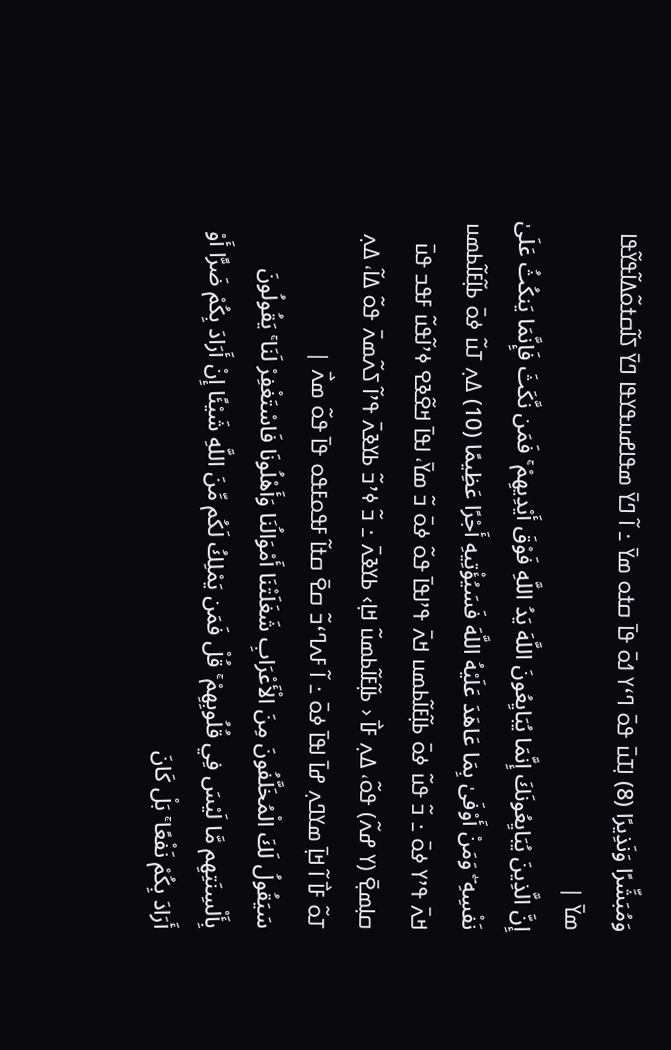وَمُبَشِّرًا وَنَذِيرًا (8) ߊ߲ߠߎ߫ ߟߋ߫ ߣߵߌ ߗߋ߫ ߟߊ߫ ߛߙߋ ߘߌ߫ ߸ ߊ߬ ߣߌ߫ ߘߟߊߝߎߟߌߟߊ ߣߌ߫ ߖߊ߬ߛߙߋ߬ߡߊ߬ߟߌ߬ߟߊ ߘߌ߫ |
إِنَّ الَّذِينَ يُبَايِعُونَكَ إِنَّمَا يُبَايِعُونَ اللَّهَ يَدُ اللَّهِ فَوْقَ أَيْدِيهِمْ ۚ فَمَن نَّكَثَ فَإِنَّمَا يَنكُثُ عَلَىٰ نَفْسِهِ ۖ وَمَنْ أَوْفَىٰ بِمَا عَاهَدَ عَلَيْهُ اللَّهَ فَسَيُؤْتِيهِ أَجْرًا عَظِيمًا (10) ߡߍ߲ ߠߎ߬ ߦߋ߫ ߕߊ߲߬ߓߊ߬ߕߘߎ ߞߍ߫ ߟߴߌ ߦߋ߫ ߸ ߏ߬ ߟߎ߬ ߦߋ߫ ߕߊ߲߬ߓߊ߬ߕߘߎ ߞߍ߫ ߟߴߊߟߊ߫ ߟߋ߬ ߦߋ߫ ߏ߬ ߘߌ߫، ߊߟߊ߫ ߞߐ߬ߢߐ ߦߴߊ߬ߟߎ߬ ߓߟߏ ߟߎ߫ ߛߊ߲ߘߐ߲߫ (ߌ ߝߍ߬) ߟߋ߬، ߡߍ߲ ߓߊ߯ ‹ ߕߊ߲߬ߓߊ߬ߕߘߎ߬ ߞߊ߲› ߕߌߢߍ߫ ߸ ߏ߬ ߦߴߏ߬ ߕߌߢߍ߫ ߟߴߊ߬ ߖߍ߬ߘߍ߫ ߟߋ߬ ߡߊ߬، ߡߍ߲ ߠߋ߬ ߓߊ߯ ߊ߬ ߞߊ߲߫ ߘߌߣߍ߲ ߝߊ߫ ߊߟߊ߫ ߦߋ߫ ߸ ߊ߬ ߓߍߣߵߏ߬ ߛߐ߫ ߛߙߊ߬ ߓߟߋߓߟߋ ߟߊ߫ ߟߋ߬ ߘߍ߯ |
سَيَقُولُ لَكَ الْمُخَلَّفُونَ مِنَ الْأَعْرَابِ شَغَلَتْنَا أَمْوَالُنَا وَأَهْلُونَا فَاسْتَغْفِرْ لَنَا ۚ يَقُولُونَ بِأَلْسِنَتِهِم مَّا لَيْسَ فِي قُلُوبِهِمْ ۚ قُلْ فَمَن يَمْلِكُ لَكُم مِّنَ اللَّهِ شَيْئًا إِنْ أَرَادَ بِكُمْ ضَرًّا أَوْ أَرَادَ بِكُمْ نَفْعًا ۚ بَلْ كَانَ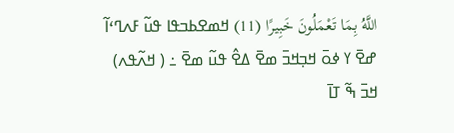اللَّهُ بِمَا تَعْمَلُونَ خَبِيرًا (11) ߞߘߐߕߏߟߊ ߟߎ߬ ߓߍߣߵߊ߬ ߝߐ߫ ߌ ߦߋ߫ ߞߏ߲ߞߏ߫ ߘߐ߫ ߡߐ߮ ߟߎ߬ ߘߐ߫ ߸ ( ߞߍ߬ߟߍ) ߞߏ߫ ߒ߬ ߠߊ߫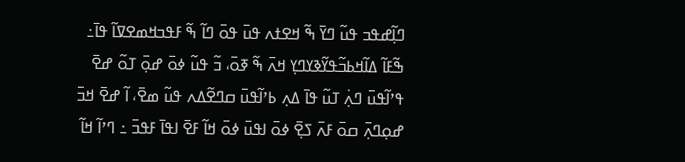ߣߊ߲߬ߝߟߏ ߟߎ߬ ߣߌ߫ ߒ߬ ߞߐߙߍ ߟߎ߫ ߟߋ߫ ߣߊ߬ ߒ߬ ߓߟߏߞߘߐߜߊ߬ ߟߊ߫߸ ߒ߬ߓߊ߬ ߡߊ߬ߞߕߏ߬ߟߌ߬ߢߌߣߌ߲ ߞߍ߫ ߒ߬ ߧߋ߫، ߏ߬ ߟߎ߬ ߦߋ߫ ߝߋ߲߫ ߠߋ߬ ߝߐ߫ ߟߴߊ߬ߟߎ߫ ߣߍ߲߭ ߠߎ߬ ߟߊ߫ ߡߍ߲ ߕߴߊ߬ߟߎ߫ ߛߣߐ߬ߡߍ ߟߎ߬ ߘߐ߫، ߊ߬ ߝߐ߫ ߞߏ߫ ߝߋ߲ߣߍ߲߫ ߛߋ߫ ߓߍ߫ ߖߐ߲߫ ߦߋ߫ ߊߟߎ߫ ߦߋ߫ ߞߊ߬ ߓߐ߫ ߊߟߊ߫ ߓߟߏ߫ ߸ ߣߴߊ߬ ߞߊ߬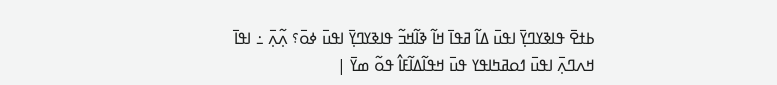ߕߙߐ߫ ߟߊߢߌߣߌ߲߫ ߊߟߎ߫ ߡߊ߬ ߥߟߊ߫ ߞߊ߬ ߢߊ߬ߞߏ߬ ߟߊߢߌߣߌ߲߫ ߊߟߎ߫ ߦߋ߫؟ ߍ߲߬ߍ߲߫ ߸ ߊߟߊ߫ ߞߍߣߍ߲߫ ߊߟߎ߫ ߗߋߥߤߊߟߌ ߟߎ߫ ߞߟߊ߬ߡߊ߬ߓߊ߮ ߟߋ߬ ߘߌ߫ |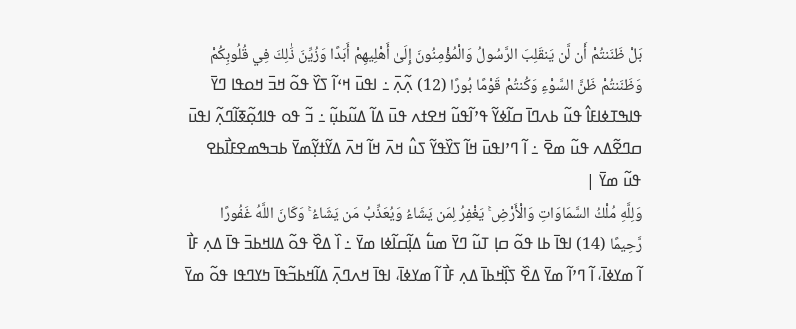بَلْ ظَنَنتُمْ أَن لَّن يَنقَلِبَ الرَّسُولُ وَالْمُؤْمِنُونَ إِلَىٰ أَهْلِيهِمْ أَبَدًا وَزُيِّنَ ذَٰلِكَ فِي قُلُوبِكُمْ وَظَنَنتُمْ ظَنَّ السَّوْءِ وَكُنتُمْ قَوْمًا بُورًا (12) ߍ߲߬ߍ߲߫ ߸ ߊߟߎ߫ ߞߵߊ߬ ߖߌ߰ ߟߋ߬ ߞߏ߫ ߞߋߟߊ ߣߌ߫ ߟߊߒߠߦߊߓߊ߮ ߟߎ߬ ߕߍߣߊ߫ ߛߊ߬ߦߌ߬ ߟߴߊ߬ߟߎ߬ ߞߐߙߍ ߟߎ߫ ߡߊ߬ ߡߎ߬ߕߎ߲߬ ߸ ߏ߬ ߟߋ ߟߊߗߋ߲߬ߧߊ߬ߣߍ߲߬ ߊߟߎ߫ ߛߣߐ߬ߡߍ ߟߎ߬ ߘߐ߫ ߸ ߊ߬ ߣߴߊߟߎ߫ ߞߊ߬ ߖߌ߰ߟߌ߬ ߖߎ߮ ߞߍ߫ ߞߊ߬ ߞߍ߫ ߡߌ߬ߙߌ߲߬ߘߌ߫ ߕߏߒߘߐߓߊ߯ߕߐ ߟߎ߬ ߘߌ߫ |
وَلِلَّهِ مُلْكُ السَّمَاوَاتِ وَالْأَرْضِ ۚ يَغْفِرُ لِمَن يَشَاءُ وَيُعَذِّبُ مَن يَشَاءُ ۚ وَكَانَ اللَّهُ غَفُورًا رَّحِيمًا (14) ߊߟߊ߫ ߕߊ ߟߋ߬ ߛߊ߲ ߠߎ߬ ߣߌ߫ ߘߎ߱ ߡߊ߲߬ߛߊ߬ߦߊ ߘߌ߫ ߸ ߊ߰ ߡߐ߰ ߟߋ߬ ߡߊߞߕߏ߫ ߟߊ߫ ߡߍ߲ ߓߊ߯ ߊ߬ ߘߌߦߊ߫، ߊ߬ ߣߴߊ߬ ߘߌ߫ ߡߐ߰ ߖߊ߲߰ߞߕߊ߫ ߡߍ߲ ߓߊ߯ ߊ߬ ߘߌߦߊ߫، ߊߟߊ߫ ߞߍߣߍ߲߫ ߡߊ߬ߞߕߏ߬ߟߊ߫ ߤߌߣߟߊ ߟߋ߬ ߘߌ߫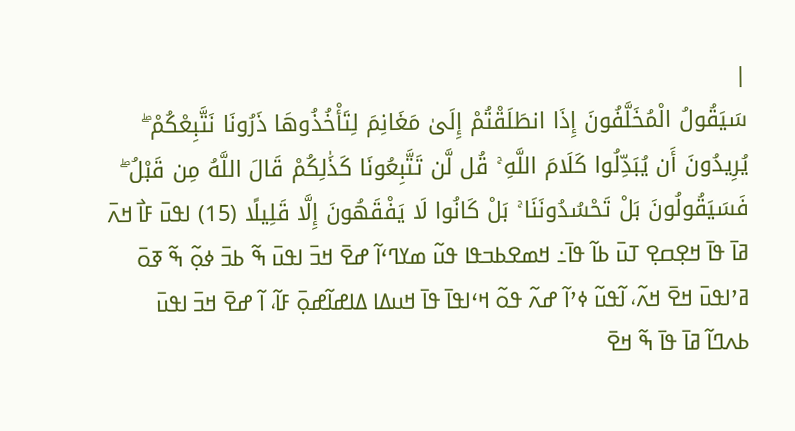|
سَيَقُولُ الْمُخَلَّفُونَ إِذَا انطَلَقْتُمْ إِلَىٰ مَغَانِمَ لِتَأْخُذُوهَا ذَرُونَا نَتَّبِعْكُمْ ۖ يُرِيدُونَ أَن يُبَدِّلُوا كَلَامَ اللَّهِ ۚ قُل لَّن تَتَّبِعُونَا كَذَٰلِكُمْ قَالَ اللَّهُ مِن قَبْلُ ۖ فَسَيَقُولُونَ بَلْ تَحْسُدُونَنَا ۚ بَلْ كَانُوا لَا يَفْقَهُونَ إِلَّا قَلِيلًا (15) ߊߟߎ߫ ߓߊ߯ ߞߍ߫ ߥߊ߫ ߟߊ߫ ߞߐ߲ߛߐ߲ ߠߎ߫ ߕߊ߬ ߟߊ߫߸ ߞߘߐߕߏߟߊ ߟߎ߬ ߘߌߣߵߊ߬ ߝߐ߫ ߞߏ߫ ߊߟߎ߫ ߒ߬ ߕߏ߫ ߦߋ߲߬ ߒ߬ ߧߋ߫ ߥߴߊߟߎ߫ ߞߐ߫ ߞߍ߬، ߊ߬ߟߎ߬ ߦߴߊ߬ ߝߍ߬ ߟߋ߬ ߞߵߊߟߊ߫ ߟߊ߫ ߞߎߡߊ ߡߊߝߊ߬ߝߋ߲߫ ߓߊ߬، ߊ߬ ߝߐ߫ ߞߏ߫ ߊߟߎ߫ ߕߍߣߊ߬ ߥߊ߫ ߟߊ߫ ߒ߬ ߞߐ߫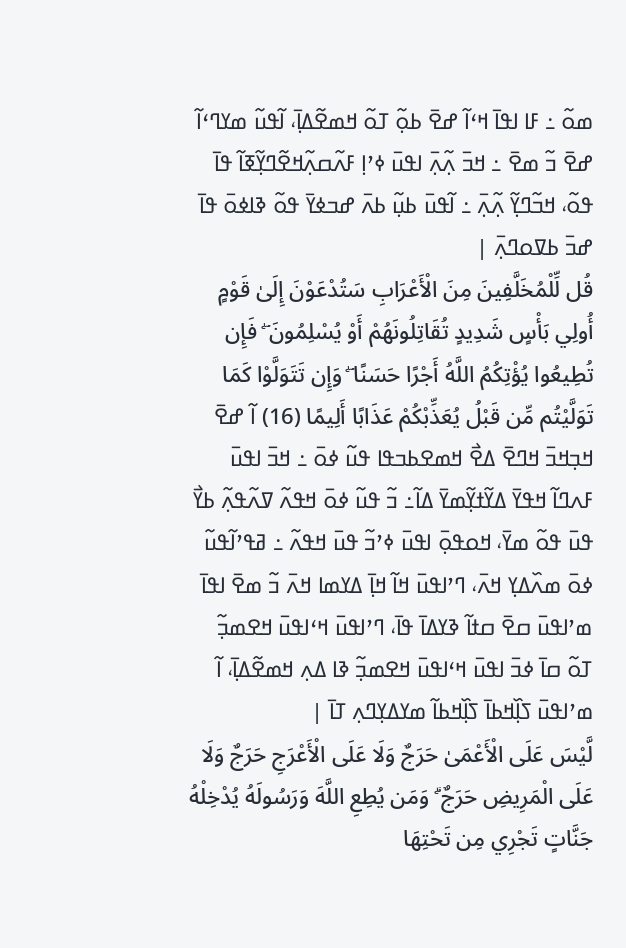ߘߋ߬ ߸ ߓߊ ߊߟߊ߫ ߞߵߊ߬ ߝߐ߫ ߕߋ߲߬ ߠߋ߬ ߞߘߐ߬ߡߊ߲߫، ߊ߬ߟߎ߬ ߘߌߣߵߊ߬ ߝߐ߫ ߏ߬ ߘߐ߫ ߸ ߞߏ߫ ߍ߲߬ߍ߲߫ ߊߟߎ߫ ߦߴߊ߲ ߓߍ߬ߛߍ߲߬ߞߐ߬ߣߌ߲߬ߧߊ߬ ߟߊ߫ ߟߋ߬، ߞߏ߬ߣߌ߲߬ ߍ߲߬ߍ߲߫ ߸ ߊ߬ߟߎ߫ ߕߎ߲߬ ߕߍ߫ ߝߏߦߌ߫ ߟߋ߬ ߢߊߦߋ߫ ߟߊ߫ ߝߏ߫ ߕߜߋߣߍ߲߫ |
قُل لِّلْمُخَلَّفِينَ مِنَ الْأَعْرَابِ سَتُدْعَوْنَ إِلَىٰ قَوْمٍ أُولِي بَأْسٍ شَدِيدٍ تُقَاتِلُونَهُمْ أَوْ يُسْلِمُونَ ۖ فَإِن تُطِيعُوا يُؤْتِكُمُ اللَّهُ أَجْرًا حَسَنًا ۖ وَإِن تَتَوَلَّوْا كَمَا تَوَلَّيْتُم مِّن قَبْلُ يُعَذِّبْكُمْ عَذَابًا أَلِيمًا (16) ߊ߬ ߝߐ߫ ߞߏ߲ߞߏ߫ ߞߣߐ߫ ߡߐ߯ ߞߘߐߕߏߟߊ ߟߎ߬ ߦߋ߫ ߸ ߞߏ߫ ߊߟߎ߫ ߓߍߣߊ߬ ߞߟߌ߫ ߡߌ߬ߙߌ߲߬ߘߌ߫ ߡߊ߬߸ ߏ߬ ߟߎ߬ ߦߋ߫ ߞߟߍ߬ ߜߍ߬ߟߍ߲߬ ߕߌ߯ ߟߎ߫ ߟߋ߬ ߘߌ߫، ߞߋߟߋ߲߫ ߊߟߎ߫ ߦߴߏ߬ ߟߎ߫ ߞߟߍ߬ ߸ ߥߟߴߊ߬ߟߎ߬ ߦߋ߫ ߘߍ߰ߡߌ߲ ߞߍ߫، ߣߴߊߟߎ߫ ߞߊ߬ ߞߊ߲߫ ߡߌߘߊ ߞߍ߫ ߏ߬ ߘߐ߫ ߊߟߊ߫ ߘߴߊߟߎ߫ ߛߐ߫ ߛߙߊ߬ ߢߌߡߊ߫ ߟߊ߫، ߣߴߊߟߎ߫ ߞߵߊߟߎ߫ ߞߐߘߏ߲߬ ߠߋ߬ ߛߊ߫ ߦߏ߫ ߊߟߎ߫ ߞߵߊߟߎ߫ ߞߐߘߏ߲߬ ߢߊ ߡߍ߲ ߞߘߐ߬ߡߊ߲߫، ߊ߬ ߘߴߊߟߎ߫ ߖߊ߲߰ߞߕߊ߫ ߖߊ߲߰ߞߕߊ߬ ߘߌߡߌ߲ߣߍ߲ ߠߊ߫ |
لَّيْسَ عَلَى الْأَعْمَىٰ حَرَجٌ وَلَا عَلَى الْأَعْرَجِ حَرَجٌ وَلَا عَلَى الْمَرِيضِ حَرَجٌ ۗ وَمَن يُطِعِ اللَّهَ وَرَسُولَهُ يُدْخِلْهُ جَنَّاتٍ تَجْرِي مِن تَحْتِهَا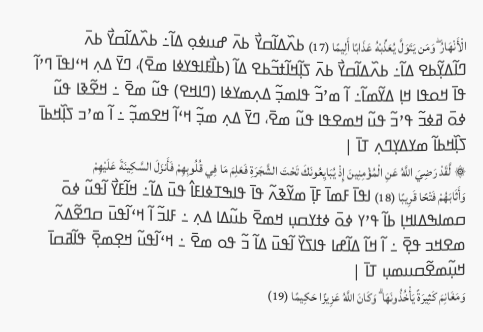الْأَنْهَارُ ۖ وَمَن يَتَوَلَّ يُعَذِّبْهُ عَذَابًا أَلِيمًا (17) ߕߍ߰ߡߊ߬ߛߌ߯ ߕߍ߫ ߝߎߦߋ߲ ߡߊ߬߸ ߕߍ߰ߡߊ߬ߛߌ߯ ߕߍ߫ ߣߊ߬ߡߌ߲߬ߕߐ ߡߊ߬߸ ߕߍ߰ߡߊ߬ߛߌ߯ ߕߍ߫ ߖߊ߲߬ߞߊ߬ߙߏ߬ߕߐ ߡߊ߬ (ߕߊ߯ߓߊߟߌߦߊ ߘߐ߫)، ߣߌ߫ ߡߍ߲ ߞߵߊߟߊ߫ ߣߴߊ߬ ߟߊ߫ ߞߋߟߊ ߞߊ߲ ߡߌ߬ߘߊ߬߸ ߊ߬ ߘߴߏ߬ ߟߊߘߏ߲߬ ߡߍ߲ߘߌߦߊ (ߣߊߞߐ) ߟߎ߬ ߘߐ߫ ߸ ߞߐ߬ߢߊ ߟߎ߬ ߦߋ߫ ߥߦߏ߬ ߟߴߏ߬ ߟߎ߬ ߞߘߐߟߊ ߟߎ߬ ߘߐ߫، ߣߌ߫ ߡߍ߲ ߘߏ߲߬ ߞߵߊ߬ ߞߐߘߏ߲߬ ߸ ߊ߬ ߘߴߏ ߖߊ߲߰ߞߕߊ߫ ߖߊ߲߰ߞߕߊ߬ ߘߌߡߌ߲ߣߍ߲ ߠߊ߫ |
۞ لَّقَدْ رَضِيَ اللَّهُ عَنِ الْمُؤْمِنِينَ إِذْ يُبَايِعُونَكَ تَحْتَ الشَّجَرَةِ فَعَلِمَ مَا فِي قُلُوبِهِمْ فَأَنزَلَ السَّكِينَةَ عَلَيْهِمْ وَأَثَابَهُمْ فَتْحًا قَرِيبًا (18) ߊߟߊ߫ ߓߘߊ߫ ߓߊ߲߫ ߘߌ߬ߢߍ߬ ߟߊ߫ ߟߊߒߠߦߊߓߊ߮ ߟߎ߫ ߡߊ߬߸ ߞߊ߬ߓߌ߯ ߊ߬ߟߎ߬ ߦߋ߫ ߛߘߊߒߡߊߞߊ߲ ߕߊ߬ ߟߴߌ ߦߋ߫ ߦߙߌߛߎ߲ ߞߘߐ߫ ߕߎ߬ߡߊ ߡߍ߲ ߸ ߓߊߏ߬ ߊ߬ ߞߵߊ߬ߟߎ߫ ߛߣߐ߬ߡߍ߬ ߘߐߞߏ ߟߐ߲߫ ߸ ߊ߬ ߞߊ߬ ߡߊ߬ߝߊ ߟߊߖߌ߰ ߊ߬ߟߎ߫ ߡߊ߬ ߏ߬ ߟߋ ߘߐ߫ ߸ ߞߵߊ߬ߟߎ߬ ߞߐ߲ߘߐ߲߫ ߟߊ߬ߥߛߊ߫ ߞߎ߲߬ߘߐ߬ߛߎߘߎ߲ ߠߊ߫ |
وَمَغَانِمَ كَثِيرَةً يَأْخُذُونَهَا ۗ وَكَانَ اللَّهُ عَزِيزًا حَكِيمًا (19)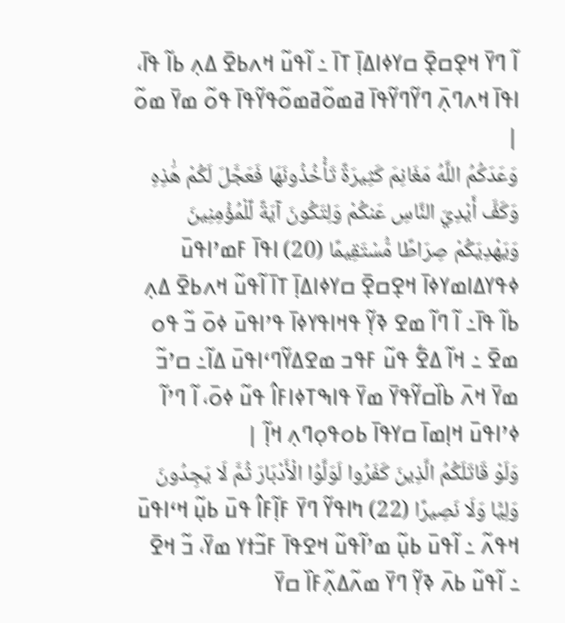ߊ߬ ߣߌ߫ ߞߐ߲ߛߐ߲߫ ߛߌߦߊߡߊ߲߫ ߠߊ߫ ߸ ߊ߬ߟߎ߬ ߞߍߕߐ߫ ߡߍ߲ ߕߊ߬ ߟߊ߫، ߊߟߊ߫ ߞߍߣߍ߲߫ ߣߌ߬ߣߌ߬ߟߊ߫ ߥߘߋ߬ߥߘߋ߬ߟߌ߬ߟߊ߫ ߟߋ߬ ߘߌ߫ ߘߋ߬ |
وَعَدَكُمُ اللَّهُ مَغَانِمَ كَثِيرَةً تَأْخُذُونَهَا فَعَجَّلَ لَكُمْ هَٰذِهِ وَكَفَّ أَيْدِيَ النَّاسِ عَنكُمْ وَلِتَكُونَ آيَةً لِّلْمُؤْمِنِينَ وَيَهْدِيَكُمْ صِرَاطًا مُّسْتَقِيمًا (20) ߊߟߊ߫ ߓߘߴߊߟߎ߫ ߦߟߌߡߊߘߌߦߊ߫ ߞߐ߲ߛߐ߲߫ ߛߌߦߊߡߊ߲߫ ߠߊ߫ ߊ߬ߟߎ߬ ߞߍߕߐ߫ ߡߍ߲ ߕߊ߬ ߟߊ߫߸ ߊ߬ ߣߊ߬ ߘߐ ߢߌ߲߬ ߟߞߊߟߌߦߊ߫ ߟߴߊߟߎ߫ ߦߋ߫ ߏ߬ ߟߋ ߘߐ߫ ߸ ߞߊ߬ ߡߐ߱ ߟߎ߬ ߓߟߏ ߘߐߡߌ߬ߣߵߊߟߎ߫ ߡߊ߬߸ ߛߴߏ߬ ߘߌ߫ ߞߍ߫ ߕߊ߰ߛߌ߬ߟߌ߫ ߘߌ߫ ߟߊߒߠߦߊߓߊ߮ ߟߎ߬ ߦߋ߫، ߊ߬ ߣߴߊ߬ ߦߴߊߟߎ߫ ߞߊ߲ߘߊ߫ ߛߌߟߊ߫ ߕߋߟߋ߲ߣߍ߲ ߞߊ߲߬ |
وَلَوْ قَاتَلَكُمُ الَّذِينَ كَفَرُوا لَوَلَّوُا الْأَدْبَارَ ثُمَّ لَا يَجِدُونَ وَلِيًّا وَلَا نَصِيرًا (22) ߤߊߟߌ߬ ߣߌ߫ ߓߊ߲߬ߓߊ߮ ߟߎ߫ ߕߎ߲߬ ߞߵߊߟߎ߫ ߞߟߍ߬ ߸ ߊ߬ߟߎ߫ ߕߎ߲߬ ߘߴߊ߬ߟߎ߬ ߞߐߟߊ߫ ߓߏ߬ߙߌ ߘߌ߫، ߏ߬ ߞߐ߫ ߸ ߊ߬ߟߎ߬ ߕߍ߫ ߢߌ߲߬ ߣߌ߫ ߘߍ߬ߡߍ߲߬ߓߊ߰ ߛߌ߫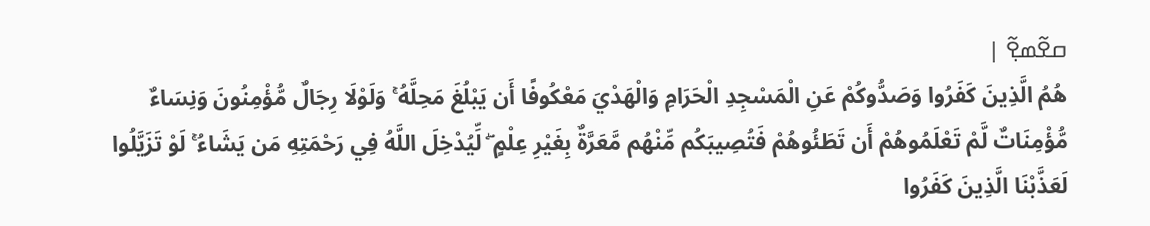ߛߐ߬ߘߐ߲߬ |
هُمُ الَّذِينَ كَفَرُوا وَصَدُّوكُمْ عَنِ الْمَسْجِدِ الْحَرَامِ وَالْهَدْيَ مَعْكُوفًا أَن يَبْلُغَ مَحِلَّهُ ۚ وَلَوْلَا رِجَالٌ مُّؤْمِنُونَ وَنِسَاءٌ مُّؤْمِنَاتٌ لَّمْ تَعْلَمُوهُمْ أَن تَطَئُوهُمْ فَتُصِيبَكُم مِّنْهُم مَّعَرَّةٌ بِغَيْرِ عِلْمٍ ۖ لِّيُدْخِلَ اللَّهُ فِي رَحْمَتِهِ مَن يَشَاءُ ۚ لَوْ تَزَيَّلُوا لَعَذَّبْنَا الَّذِينَ كَفَرُوا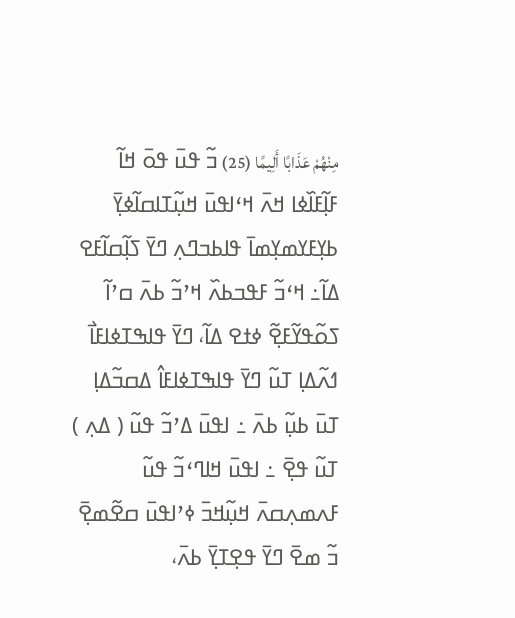مِنْهُمْ عَذَابًا أَلِيمًا (25) ߏ߬ ߟߎ߫ ߟߋ߫ ߞߊ߬ ߓߊ߲߬ߓߊ߰ߦߊ ߞߍ߫ ߞߵߊߟߎ߫ ߞߎ߲߬ߠߊߛߊ߬ߦߌ߲߫ ߕߌ߲ߓߌߘߌ߲ߘߊ߫ ߟߊߕߏߣߍ߲ ߣߌ߫ ߖߊ߲߬ߛߊ߬ߓߐ ߡߊ߬߸ ߞߵߏ߬ ߓߟߏߕߍ߰ ߞߴߏ߬ ߕߍ߫ ߛߴߊ߬ ߖߋ߬ߟߌ߬ߓߐ߲߬ ߦߙߐ ߡߊ߬، ߣߌ߫ ߟߊߒߠߦߊߓߊ߯ ߗߍ߬ߡߊ߲ ߠߎ߬ ߣߌ߫ ߟߊߒߠߦߊߓߊ߮ ߡߛߏ߬ߡߊ߲ ߠߎ߫ ߕߎ߲߬ ߕߍ߫ ߸ ߊߟߎ߫ ߡߴߏ߬ ߟߎ߬ ( ߡߍ߲ ) ߠߎ߬ ߟߐ߲߫ ߸ ߊߟߎ߫ ߞߊߣߵߏ߬ ߟߎ߬ ߓߍߘߍ߲ߛߍ߫ ߞߎ߲߬ߞߏ߫ ߦߴߊߟߎ߫ ߛߐ߬ߘߐ߲߫ ߏ߬ ߘߐ߫ ߣߌ߫ ߟߐ߲ߠߌ߲߫ ߕߍ߫،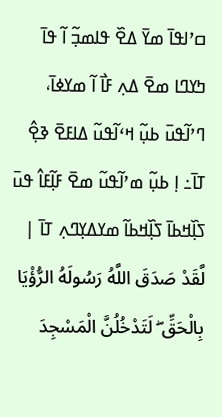ߛߴߊߟߊ߫ ߘߌ߫ ߡߐ߰ ߟߊߘߏ߲߬ ߊ߬ ߟߊ߫ ߤߌߣߊ ߘߐ߫ ߡߍ߲ ߓߊ߯ ߊ߬ ߘߌߦߊ߫، ߣߴߊ߬ߟߎ߫ ߕߎ߲߬ ߞߵߊ߬ߟߎ߬ ߡߊߓߐ߫ ߢߐ߲߮ ߠߊ߫߸ ߊ߲ ߕߎ߲߬ ߘߴߊ߬ߟߎ߬ ߘߐ߫ ߓߊ߲߬ߓߊ߮ ߟߎ߫ ߖߊ߲߰ߞߕߊ߫ ߖߊ߲߰ߞߕߊ߬ ߘߌߡߌ߲ߣߍ߲ ߠߊ߫ |
لَّقَدْ صَدَقَ اللَّهُ رَسُولَهُ الرُّؤْيَا بِالْحَقِّ ۖ لَتَدْخُلُنَّ الْمَسْجِدَ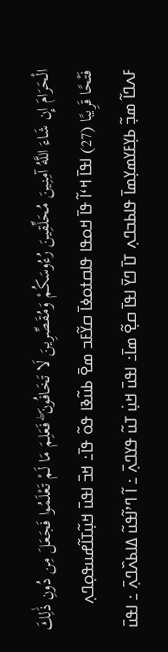الْحَرَامَ إِن شَاءَ اللَّهُ آمِنِينَ مُحَلِّقِينَ رُءُوسَكُمْ وَمُقَصِّرِينَ لَا تَخَافُونَ ۖ فَعَلِمَ مَا لَمْ تَعْلَمُوا فَجَعَلَ مِن دُونِ ذَٰلِكَ فَتْحًا قَرِيبًا (27) ߊߟߊ߫ ߞߵߊ߬ ߟߊ߫ ߞߋߟߊ ߟߊߛߙߋߦߊ߫ ߛߌ߬ߓߏ ߘߐ߫ ߕߎ߬ߢߊ ߟߋ߬ ߟߊ߫߸ ߞߏ߫ ߊߟߎ߫ ߞߎ߲߬ߠߊ߬ߝߎߟߋ߲ߣߍ߲ ߓߍߣߊ߬ ߘߏ߲߬ ߕߌ߲ߓߌߘߌ߲ߘߊ߫ ߟߊߕߏߣߍ߲ ߠߊ߫ ߣߌ߫ ߊߟߊ߫ ߛߐ߲߬ ߘߊ߫߸ ߊߟߎ߫ ߞߎ߲߭ ߠߎ߬ ߟߌߣߍ߲߫ ߸ ߊ߬ ߣߴߊ߬ߟߎ߬ ߡߊߕߍ߰ߣߍ߲߫ ߸ ߊߟߎ߫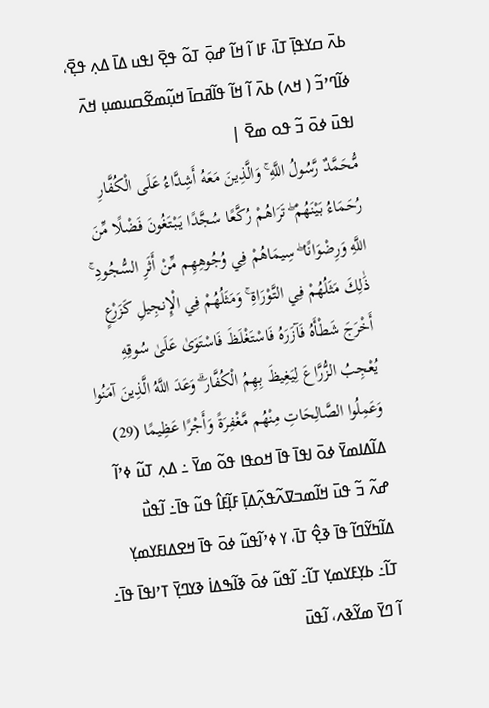ߕߍ߫ ߛߌߟߊ߲߫ ߠߊ߫، ߓߊ ߊ߬ ߞߊ߬ ߝߋ߲߫ ߠߋ߬ ߟߐ߲߫ ߊߟߎ ߡߊ߫ ߡߍ߲ ߟߐ߲߫، ߦߊ߬ߣߴߏ߬ ( ߞߍ) ߕߍ߫ ߊ߬ ߞߊ߬ ߟߊ߬ߥߛߊ߫ ߞߎ߲߬ߘߐ߬ߛߎߘߎ߲ ߞߍ߫ ߊߟߎ߫ ߦߋ߫ ߏ߬ ߟߋ ߘߐ߫ |
مُّحَمَّدٌ رَّسُولُ اللَّهِ ۚ وَالَّذِينَ مَعَهُ أَشِدَّاءُ عَلَى الْكُفَّارِ رُحَمَاءُ بَيْنَهُمْ ۖ تَرَاهُمْ رُكَّعًا سُجَّدًا يَبْتَغُونَ فَضْلًا مِّنَ اللَّهِ وَرِضْوَانًا ۖ سِيمَاهُمْ فِي وُجُوهِهِم مِّنْ أَثَرِ السُّجُودِ ۚ ذَٰلِكَ مَثَلُهُمْ فِي التَّوْرَاةِ ۚ وَمَثَلُهُمْ فِي الْإِنجِيلِ كَزَرْعٍ أَخْرَجَ شَطْأَهُ فَآزَرَهُ فَاسْتَغْلَظَ فَاسْتَوَىٰ عَلَىٰ سُوقِهِ يُعْجِبُ الزُّرَّاعَ لِيَغِيظَ بِهِمُ الْكُفَّارَ ۗ وَعَدَ اللَّهُ الَّذِينَ آمَنُوا وَعَمِلُوا الصَّالِحَاتِ مِنْهُم مَّغْفِرَةً وَأَجْرًا عَظِيمًا (29) ߡߊ߬ߡߊߘߌ߫ ߦߋ߫ ߊߟߊ߫ ߟߊ߫ ߞߋߟߊ ߟߋ߬ ߘߌ߫ ߸ ߡߍ߲ ߠߎ߬ ߦߴߊ߬ ߝߍ߬ ߏ߬ ߟߎ߫ ߞߊ߬ߘߏߜߍ߬ߟߍ߲߬ߡߊ߲߫ ߓߊ߲߬ߓߊ߮ ߟߎ߬ ߟߊ߫߸ ߊ߬ߟߎ߯ ߡߊ߬ߤߌ߬ߣߊ߬ ߟߊ߫ ߢߐ߲߮ ߠߊ߫، ߌ ߦߴߊ߬ߟߎ߬ ߦߋ߫ ߟߊ߫ ߞߐߡߊߓߌߘߌ߲ ߠߊ߬߸ ߕߌ߲ߓߌߘߌ߲ ߠߊ߬߸ ߊ߬ߟߎ߬ ߦߋ߫ ߢߊ߬ߒߡߊ߭ ߢߌߣߌ߲߫ ߠߴߊߟߊ߫ ߟߊ߫߸ ߊ߬ ߣߌ߫ ߘߌ߬ߢߍ، ߊ߬ߟߎ߫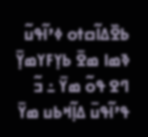ߕߐ߰ߡߊ߬ߛߙߋ ߦߴߊ߬ߟߎ߬ ߢߘߊ ߘߐ߫ ߕߌ߲ߓߌߘߌ߲߫ ߣߐ ߟߋ߬ ߘߌ߫ ߸ ߏ߬ ߟߴߊ߬ߟߎ߫ ߡߊ߲߬ߞߕߎ ߘߌ߫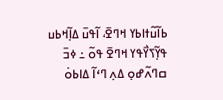ߕߊ߬ߎ߬ߙߊߕߌ ߞߣߐ߫، ߊ߬ߟߎ߫ ߡߊ߲߬ߞߕߎ ߟߌ߲߬ߖߌ߯ߟߌ ߞߣߐ߫ ߟߋ߬ ߸ ߦߏ߫ ߛߣߍ߬ߝߋ߲ ߡߍ߲ ߣߵߊ߬ ߡߊߕߋ߭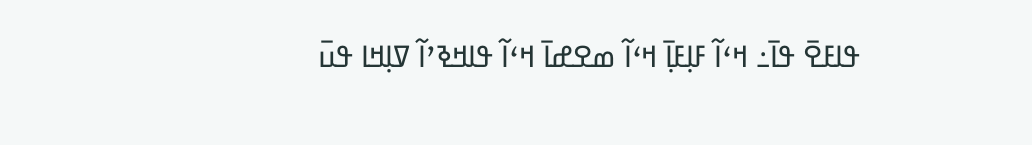ߟߊߓߐ߫ ߟߊ߫߸ ߞߵߊ߬ ߓߊ߲ߓߊ߲߫ ߞߵߊ߬ ߘߐߝߊ߫ ߞߵߊ߬ ߟߊߞߢߴߊ߬ ߜߊ߲ߞߊ ߟߎ߫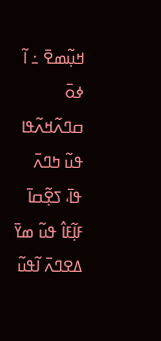ߞߎ߲߬ߘߐ߫ ߸ ߊ߬ ߦߋ߫ ߛߣߍ߬ߞߍ߬ߟߊ ߟߎ߬ ߤߣߍ߫ ߟߊ߫، ߖߐ߲߬ߛߊ߫ ߓߊ߲߬ߓߊ߮ ߟߎ߬ ߘߌ߫ ߡߐߣߍ߫ ߊ߬ߟߎ߬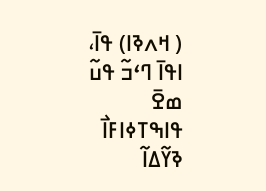( ߞߍߢߊ) ߟߊ߫، ߊߟߊ߫ ߣߵߏ߬ ߟߎ߬ ߘߐ߫ ߟߊߒߠߦߊߓߊ߯ ߢߌ߬ߡߊ߬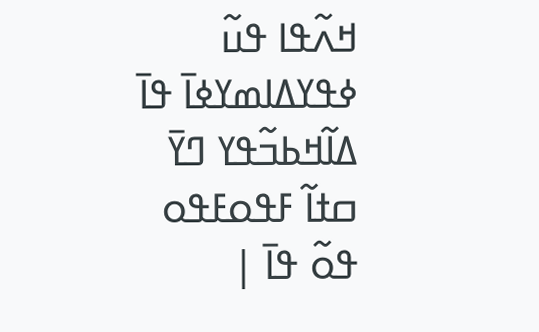ߞߍ߬ߟߊ ߟߎ߬ ߦߟߌߡߊߘߌߦߊ߫ ߟߊ߫ ߡߊ߬ߞߕߏ߬ߟߌ ߣߌ߫ ߛߙߊ߬ ߓߟߋߓߟߋ ߟߋ߬ ߟߊ߫ |